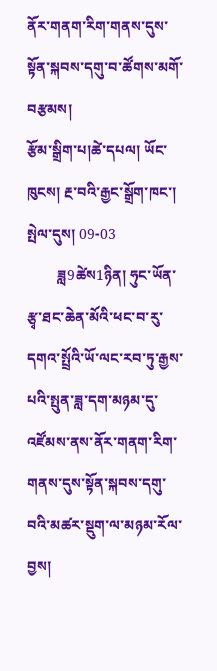ནོར་གནག་རིག་གནས་དུས་སྟོན་སྐབས་དགུ་བ་ཚོགས་མགོ་བརྩམས།
རྩོམ་སྒྲིག་པ།ཚེ་དཔལ། ཡོང་ཁུངས། རྔ་བའི་རྒྱང་སྒྲོག་ཁང་། སྤེལ་དུས། 09-03
        ཟླ9ཚེས1ཉིན། ཧུང་ཡོན་རྩྭ་ཐང་ཆེན་མོའི་ཕང་བ་རུ་དགའ་སྤྲོའི་ཡོ་ལང་རབ་ཏུ་རྒྱས་པའི་སྤུན་ཟླ་དག་མཉམ་དུ་འཛོམས་ནས་ནོར་གནག་རིག་གནས་དུས་སྟོན་སྐབས་དགུ་བའི་མཚར་སྡུག་ལ་མཉམ་རོལ་བྱས།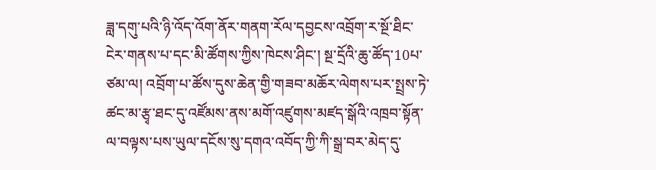ཟླ་དགུ་པའི་ཉི་འོད་འོག་ནོར་གནག་རོལ་དབྱངས་འབྲོག་ར་སྔོ་ཐིང་ངེར་གནས་པ་དང་མི་ཚོགས་ཀྱིས་ཁེངས་ཤིང་། སྔ་དྲོའི་ཆུ་ཚོད་10པ་ཙམ་ལ། འབྲོག་པ་ཚོས་དུས་ཆེན་གྱི་གཟབ་མཆོར་ལེགས་པར་སྤྲས་ཏེ་ཚང་མ་རྩྭ་ཐང་དུ་འཛོམས་ནས་མགོ་འཛུགས་མཛད་སྒོའི་འཁྲབ་སྟོན་ལ་བལྟས་པས་ཡུལ་དངོས་སུ་དགའ་འབོད་ཀྱི་ཀི་སྒྲ་བར་མེད་དུ་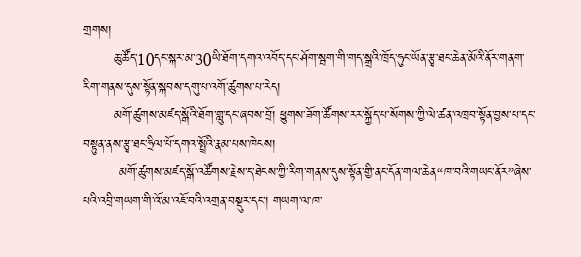གྲགས།
       ཆུ་ཚོད་10དང་སྐར་མ་30ཡི་ཐོག་དགའ་འབོད་དང་ཤོག་སྦག་གི་གད་སྒྲའི་ཁྲོད་ཧུང་ཡོན་རྩྭ་ཐང་ཆེན་མོའི་ནོར་གནག་རིག་གནས་དུས་སྟོན་སྐབས་དགུ་པ་འགོ་ཚུགས་པ་རེད།
       མགོ་ཚུགས་མཛད་སྒོའི་ཐོག་གླུ་དང་ཞབས་བྲོ། ཕྱུགས་ཟོག་ཚོགས་རར་སྐྱོད་པ་སོགས་ཀྱི་ལེ་ཚན་འཁྲབ་སྟོན་བྱས་པ་དང་བསྟུན་ནས་རྩྭ་ཐང་ཧྲིལ་པོ་དགའ་སྤྲོའི་རྣམ་པས་ཁེངས།
        མགོ་ཚུགས་མཛད་སྒོ་འཚོགས་རྗེས་ད་ཐེངས་ཀྱི་རིག་གནས་དུས་སྟོན་གྱི་ནང་དོན་གལ་ཆེན“ཁ་བའི་གཡང་ནོར”ཞེས་པའི་འབྲི་གཡག་གི་འོ་མ་འཇོ་བའི་འགྲན་བསྡུར་དང་། གཡག་ལ་ཁ་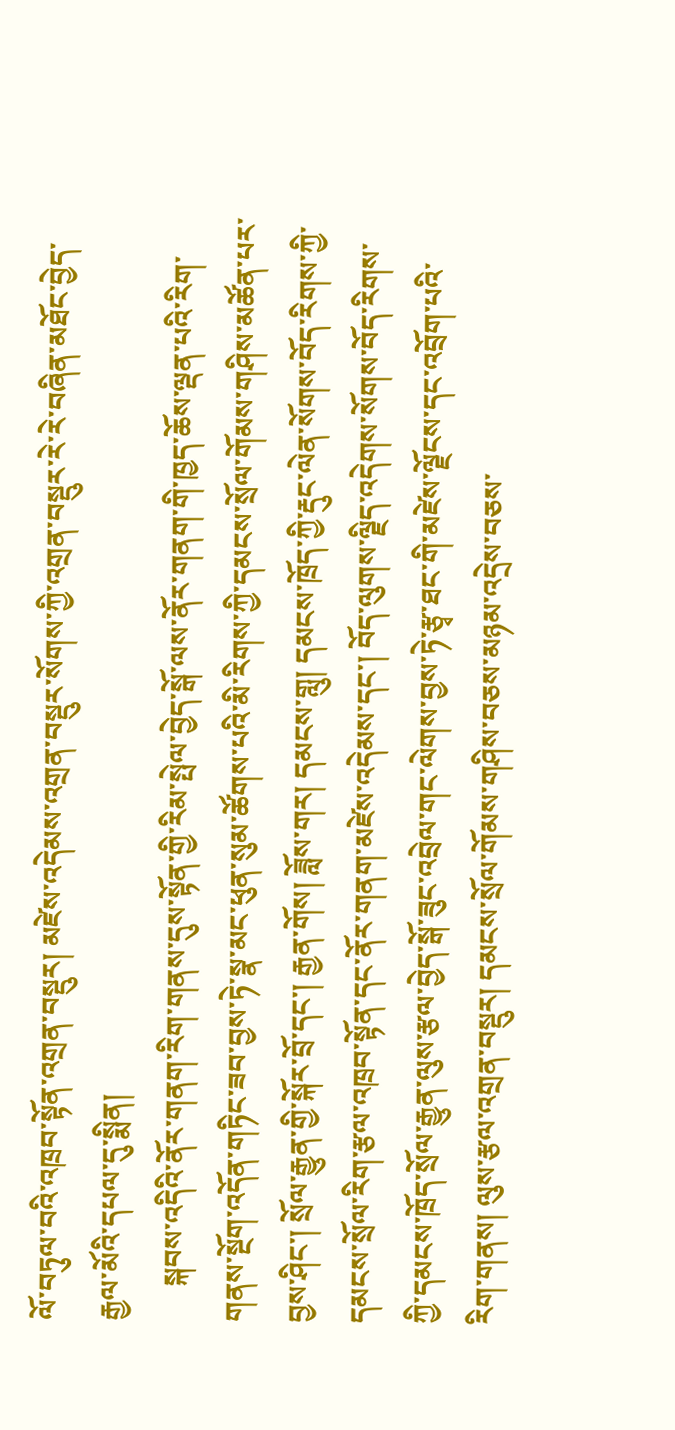ལོ་བཏུལ་བའི་འཁྲབ་སྟོན་འགྲན་བསྡུར། མཛེས་འདེམས་འགྲན་བསྡུར་སོགས་ཀྱི་འགྲན་བསྡུར་རེ་རེ་བཞིན་མཐོང་བྱེད་རྒྱལ་མོའི་དཔལ་དུ་སྨིན།
     སྐབས་འདིའི་ནོར་གནག་རིག་གནས་དུས་སྟོན་གྱི་རིམ་སྤེལ་བྱེད་སྒོ་ལས་ནོར་གནག་གི་ཁྱད་ཆོས་ལྡན་པའི་རིག་གནས་སྔོག་འདོན་གཏིང་ཟབ་བྱས་ཏེ་སྣ་མང་ཕུན་སུམ་ཚོགས་པའི་མི་རིགས་ཀྱི་དམངས་སྲོལ་གོམས་གཤིས་མཚོན་པར་བྱས་ཤིང་། སྲོལ་རྒྱུན་གྱི་སྐོར་བྲོ་དང་། རྒྱན་གོས། ཟློས་གར། དམངས་གླུ། དམངས་ཁྲོད་ཀྱི་རྡུང་ལེན་སོགས་བོད་རིགས་ཀྱི་དམངས་སྲོལ་རིག་རྩལ་འཁྲབ་སྟོན་དང་ནོར་གནག་མཛེས་འདེམས་དང་། བོད་ལུགས་ལྗིད་འདེགས་སོགས་བོད་རིགས་ཀྱི་དམངས་ཁྲོད་སྲོལ་རྒྱུན་ལུས་རྩལ་བྱེད་སྒོ་ཟུང་འབྲེལ་གང་ལེགས་བྱས་ཏེ་རྩྭ་ཐང་གི་མཛེས་ལྗོངས་དང་འབྲོག་པའི་རིག་གནས། ལུས་རྩལ་འགྲན་བསྡུར། དམངས་སྲོལ་གོམས་གཤིས་བཅས་མཉམ་འདྲེས་བཅས་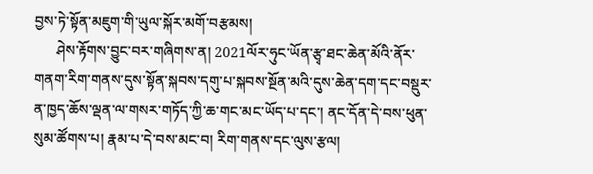བྱས་ཏེ་སྟོན་མཇུག་གི་ཡུལ་སྐོར་མགོ་བརྩམས།
      ཤེས་རྟོགས་བྱུང་བར་གཞིགས་ན། 2021ལོར་ཧུང་ཡོན་རྩྭ་ཐང་ཆེན་མོའི་ནོར་གནག་རིག་གནས་དུས་སྟོན་སྐབས་དགུ་པ་སྐབས་སྔོན་མའི་དུས་ཆེན་དག་དང་བསྡུར་ན་ཁྱད་ཆོས་ལྡན་ལ་གསར་གཏོད་ཀྱི་ཆ་གང་མང་ཡོད་པ་དང་། ནང་དོན་དེ་བས་ཕུན་སུམ་ཚོགས་པ། རྣམ་པ་དེ་བས་མང་བ། རིག་གནས་དང་ལུས་རྩལ།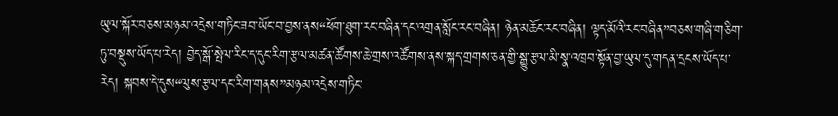ཡུལ་སྐོར་བཅས་མཉམ་འདྲེས་གཏིང་ཟབ་ཡོང་བ་བྱས་ནས“ཕོག་ཐུག་རང་བཞིན་དང་འགྲན་སློང་རང་བཞིན། ཉེན་མཆོང་རང་བཞིན། ལྟད་མོའི་རང་བཞིན”བཅས་གཞི་གཅིག་ཏུ་བསྡུས་ཡོད་པ་རེད། བྱེད་སྒོ་སྤེལ་རིང་ད་དུང་རིག་རྩལ་མཚན་ཚོགས་ཆེ་གྲས་འཚོགས་ནས་སྐད་གྲགས་ཅན་གྱི་སྒྱུ་རྩལ་མི་སྣ་འཁྲབ་སྟོན་བྱ་ཡུལ་དུ་གདན་དྲངས་ཡོད་པ་རེད། སྐབས་དེ་དུས“ལུས་རྩལ་དང་རིག་གནས”མཉམ་འདྲེས་གཏིང་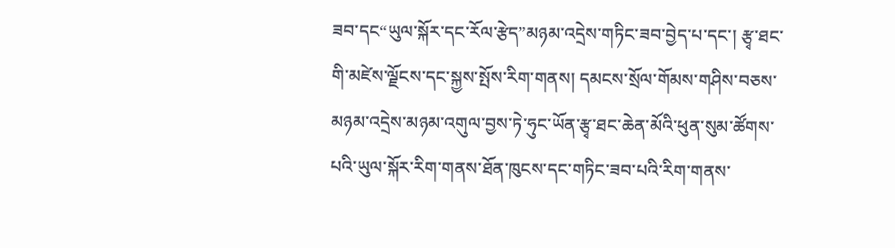ཟབ་དང“ཡུལ་སྐོར་དང་རོལ་རྩེད”མཉམ་འདྲེས་གཏིང་ཟབ་བྱེད་པ་དང་། རྩྭ་ཐང་གི་མཛེས་ལྗོངས་དང་སྐྱས་སྤོས་རིག་གནས། དམངས་སྲོལ་གོམས་གཤིས་བཅས་མཉམ་འདྲེས་མཉམ་འགུལ་བྱས་ཏེ་ཧུང་ཡོན་རྩྭ་ཐང་ཆེན་མོའི་ཕུན་སུམ་ཚོགས་པའི་ཡུལ་སྐོར་རིག་གནས་ཐོན་ཁུངས་དང་གཏིང་ཟབ་པའི་རིག་གནས་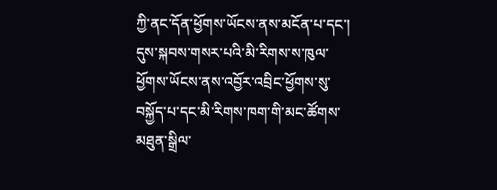ཀྱི་ནང་དོན་ཕྱོགས་ཡོངས་ནས་མངོན་པ་དང་། དུས་སྐབས་གསར་པའི་མི་རིགས་ས་ཁུལ་ཕྱོགས་ཡོངས་ནས་འབྱོར་འབྲིང་ཕྱོགས་སུ་བསྐྱོད་པ་དང་མི་རིགས་ཁག་གི་མང་ཚོགས་མཐུན་སྒྲིལ་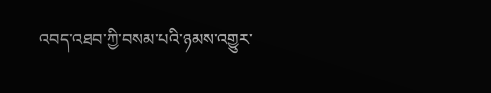འབད་འཐབ་ཀྱི་བསམ་པའི་ཉམས་འགྱུར་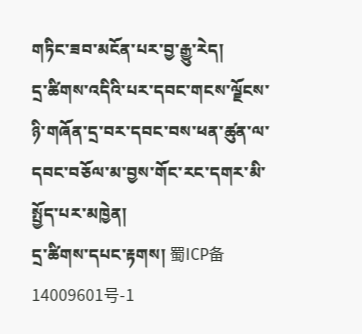གཏིང་ཟབ་མངོན་པར་བྱ་རྒྱུ་རེད།
དྲ་ཚིགས་འདིའི་པར་དབང་གངས་ལྗོངས་ཉི་གཞོན་དྲ་བར་དབང་བས་ཕན་ཚུན་ལ་དབང་བཅོལ་མ་བྱས་གོང་རང་དགར་མི་སྤྱོད་པར་མཁྱེན།
དྲ་ཚིགས་དཔང་རྟགས། 蜀ICP备14009601号-1